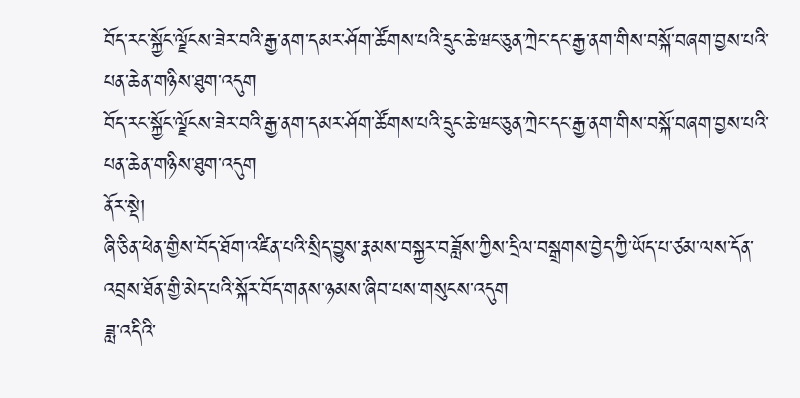བོད་རང་སྐྱོང་ལྗོངས་ཟེར་བའི་རྒྱ་ནག་དམར་ཤོག་ཚོགས་པའི་དྲུང་ཆེ་ཝང་ཅུན་ཀྲེང་དང་རྒྱ་ནག་གིས་བསྐོ་བཞག་བྱས་པའི་པན་ཆེན་གཉིས་ཐུག་འདུག
བོད་རང་སྐྱོང་ལྗོངས་ཟེར་བའི་རྒྱ་ནག་དམར་ཤོག་ཚོགས་པའི་དྲུང་ཆེ་ཝང་ཅུན་ཀྲེང་དང་རྒྱ་ནག་གིས་བསྐོ་བཞག་བྱས་པའི་པན་ཆེན་གཉིས་ཐུག་འདུག
ནོར་སྡེ།
ཞི་ཅིན་ཕེན་གྱིས་བོད་ཐོག་འཛིན་པའི་སྲིད་བྱུས་རྣམས་བསྐྱར་བཟློས་ཀྱིས་དྲིལ་བསྒྲགས་བྱེད་ཀྱི་ཡོད་པ་ཙམ་ལས་དོན་འབྲས་ཐོན་གྱི་མེད་པའི་སྐོར་བོད་གནས་ཉམས་ཞིབ་པས་གསུངས་འདུག
ཟླ་འདིའི་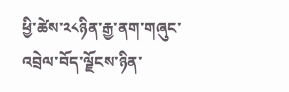ཕྱི་ཚེས་༢༨ཉིན་རྒྱ་ནག་གཞུང་འབྲེལ་བོད་ལྗོངས་ཉིན་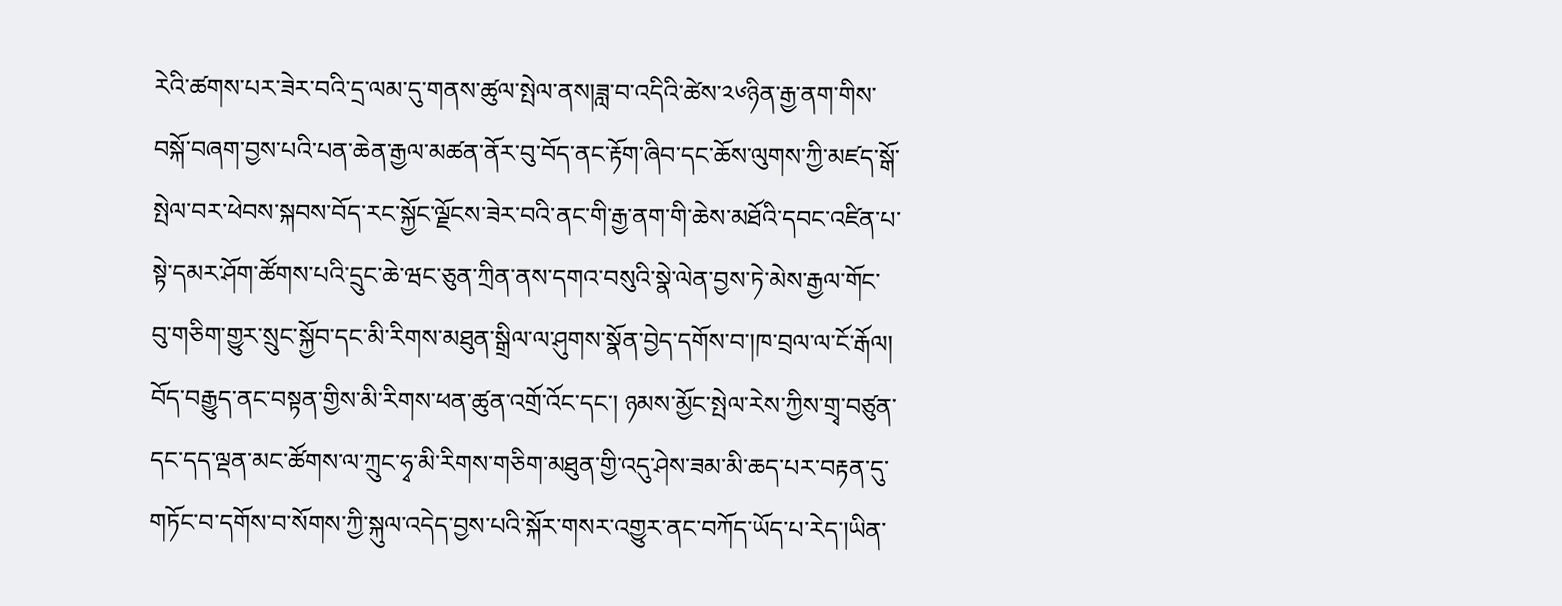རེའི་ཚགས་པར་ཟེར་བའི་དྲ་ལམ་དུ་གནས་ཚུལ་སྤེལ་ནས།ཟླ་བ་འདིའི་ཚེས་༢༦ཉིན་རྒྱ་ནག་གིས་བསྐོ་བཞག་བྱས་པའི་པན་ཆེན་རྒྱལ་མཚན་ནོར་བུ་བོད་ནང་རྟོག་ཞིབ་དང་ཆོས་ལུགས་ཀྱི་མཛད་སྒོ་སྤེལ་བར་ཕེབས་སྐབས་བོད་རང་སྐྱོང་ལྗོངས་ཟེར་བའི་ནང་གི་རྒྱ་ནག་གི་ཆེས་མཐོའི་དབང་འཛིན་པ་སྟེ་དམར་ཤོག་ཚོགས་པའི་དྲུང་ཆེ་ཝང་ཅུན་ཀྲིན་ནས་དགའ་བསུའི་སྣེ་ལེན་བྱས་ཏེ་མེས་རྒྱལ་གོང་བུ་གཅིག་གྱུར་སྲུང་སྐྱོབ་དང་མི་རིགས་མཐུན་སྒྲིལ་ལ་ཤུགས་སྣོན་བྱེད་དགོས་བ་།ཁ་བྲལ་ལ་ངོ་རྒོལ། བོད་བརྒྱུད་ནང་བསྟན་གྱིས་མི་རིགས་ཕན་ཚུན་འགྲོ་འོང་དང་། ཉམས་མྱོང་སྤེལ་རེས་ཀྱིས་གྲྭ་བཙུན་དང་དད་ལྡན་མང་ཚོགས་ལ་ཀྲུང་ཧྭ་མི་རིགས་གཅིག་མཐུན་གྱི་འདུ་ཤེས་ཟམ་མི་ཆད་པར་བརྟན་དུ་གཏོང་བ་དགོས་བ་སོགས་ཀྱི་སྐུལ་འདེད་བྱས་པའི་སྐོར་གསར་འགྱུར་ནང་བཀོད་ཡོད་པ་རེད་།ཡིན་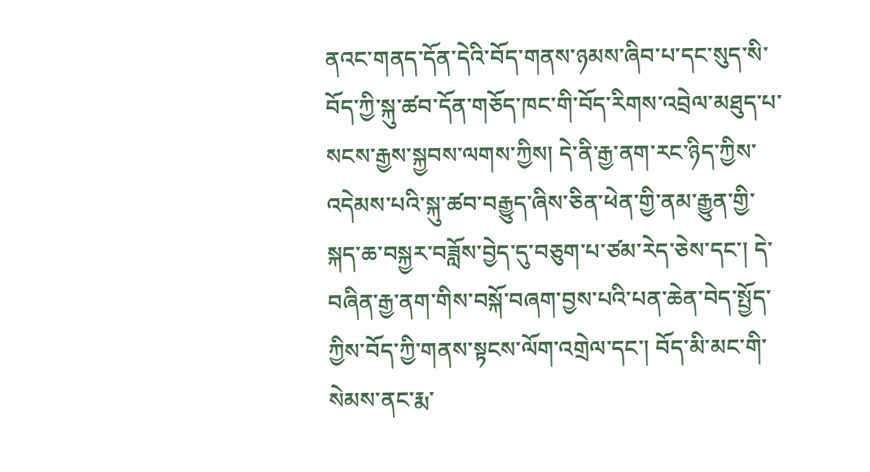ནའང་གནད་དོན་དེའི་བོད་གནས་ཉམས་ཞིབ་པ་དང་སུད་སི་བོད་ཀྱི་སྐུ་ཚབ་དོན་གཅོད་ཁང་གི་བོད་རིགས་འབྲེལ་མཐུད་པ་སངས་རྒྱས་སྐྱབས་ལགས་ཀྱིས། དེ་ནི་རྒྱ་ནག་རང་ཉིད་ཀྱིས་འདེམས་པའི་སྐུ་ཚབ་བརྒྱུད་ཞིས་ཅིན་ཕེན་གྱི་ནམ་རྒྱུན་གྱི་སྐད་ཆ་བསྐྱར་བཟློས་བྱེད་དུ་བཅུག་པ་ཙམ་རེད་ཅེས་དང་། དེ་བཞིན་རྒྱ་ནག་གིས་བསྐོ་བཞག་བྱས་པའི་པན་ཆེན་བེད་སྤྱོད་ཀྱིས་བོད་ཀྱི་གནས་སྟངས་ལོག་འགྲེལ་དང་། བོད་མི་མང་གི་སེམས་ནང་རྨ་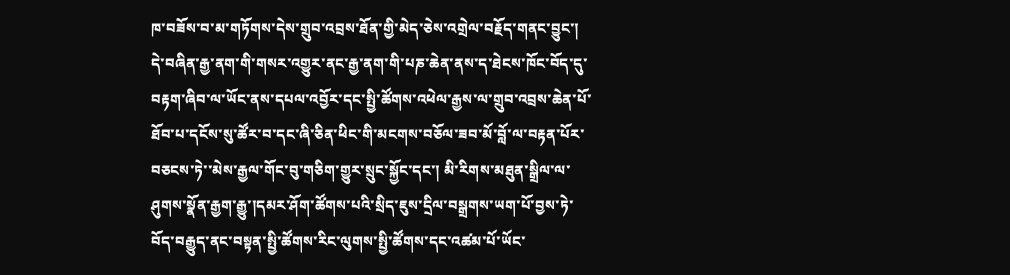ཁ་བཟོས་བ་མ་གཏོགས་དེས་གྲུབ་འབྲས་ཐོན་གྱི་མེད་ཅེས་འགྲེལ་བརྗོད་གནང་བྱུང་།
དེ་བཞིན་རྒྱ་ནག་གི་གསར་འགྱུར་ནང་རྒྱ་ནག་གི་པཎ་ཆེན་ནས་ད་ཐེངས་ཁོང་བོད་དུ་བརྟག་ཞིབ་ལ་ཡོང་ནས་དཔལ་འབྱོར་དང་སྤྱི་ཚོགས་འཕེལ་རྒྱས་ལ་གྲུབ་འབྲས་ཆེན་པོ་ཐོབ་པ་དངོས་སུ་ཚོར་བ་དང་ཞི་ཅིན་ཕིང་གི་མངགས་བཅོལ་ཟབ་མོ་བློ་ལ་བརྟན་པོར་བཅངས་ཏེ་་མེས་རྒྱལ་གོང་བུ་གཅིག་གྱུར་སྲུང་སྐྱོང་དང་། མི་རིགས་མཐུན་སྒྲིལ་ལ་ཤུགས་སྣོན་རྒྱག་རྒྱུ་།དམར་ཤོག་ཚོགས་པའི་སྲིད་ཇུས་དྲིལ་བསྒྲགས་ཡག་པོ་བྱས་ཏེ་བོད་བརྒྱུད་ནང་བསྟན་སྤྱི་ཚོགས་རིང་ལུགས་སྤྱི་ཚོགས་དང་འཚམ་པོ་ཡོང་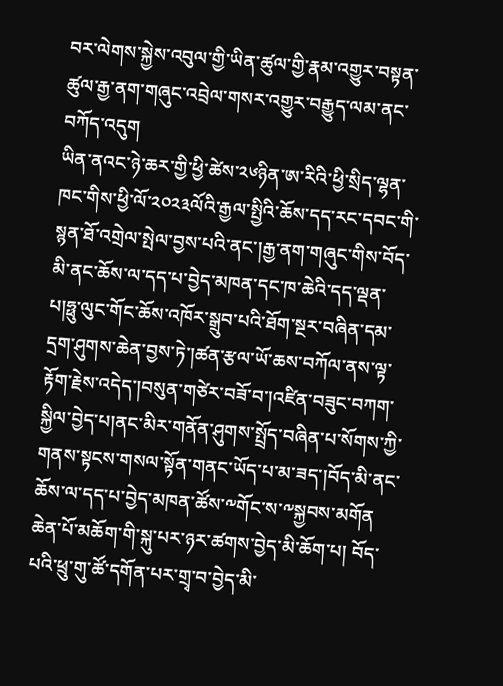བར་ལེགས་སྐྱེས་འབུལ་གྱི་ཡིན་ཚུལ་གྱི་རྣམ་འགྱུར་བསྟན་ཚུལ་རྒྱ་ནག་གཞུང་འབྲེལ་གསར་འགྱུར་བརྒྱུད་ལམ་ནང་བཀོད་འདུག
ཡིན་ནའང་ཉེ་ཆར་གྱི་ཕྱི་ཚེས་༢༦ཉིན་ཨ་རིའི་ཕྱི་སྲིད་ལྷན་ཁང་གིས་ཕྱི་ལོ་༢༠༢༣ལོའི་རྒྱལ་སྤྱིའི་ཆོས་དད་རང་དབང་གི་སྙན་ཐོ་འགྲེལ་སྤེལ་བྱས་པའི་ནང་།རྒྱ་ནག་གཞུང་གིས་བོད་མི་ནང་ཆོས་ལ་དད་པ་བྱེད་མཁན་དང་ཁ་ཆེའི་དད་ལྡན་པ།ཧྥུ་ལུང་གོང་ཆོས་འཁོར་སྒྲུབ་པའི་ཐོག་སྔར་བཞིན་དམ་དྲག་ཤུགས་ཆེན་བྱས་ཏེ་།ཚན་རྩལ་ཡོ་ཆས་བཀོལ་ནས་ལྟ་རྟོག་རྗེས་འདེད་།བསུན་གཙེར་བཟོ་བ་།འཛིན་བཟུང་བཀག་སྐྱིལ་བྱེད་པ།ནང་མིར་གནོན་ཤུགས་སྤྲོད་བཞིན་པ་སོགས་ཀྱི་གནས་སྟངས་གསལ་སྟོན་གནང་ཡོད་པ་མ་ཟད་།བོད་མི་ནང་ཆོས་ལ་དད་པ་བྱེད་མཁན་ཚོས་༸གོང་ས་༸སྐྱབས་མགོན ཆེན་པོ་མཆོག་གི་སྐུ་པར་ཉར་ཚགས་བྱེད་མི་ཆོག་པ། བོད་པའི་ཕྲུ་གུ་ཚོ་དགོན་པར་གྲྭ་བ་བྱེད་མི་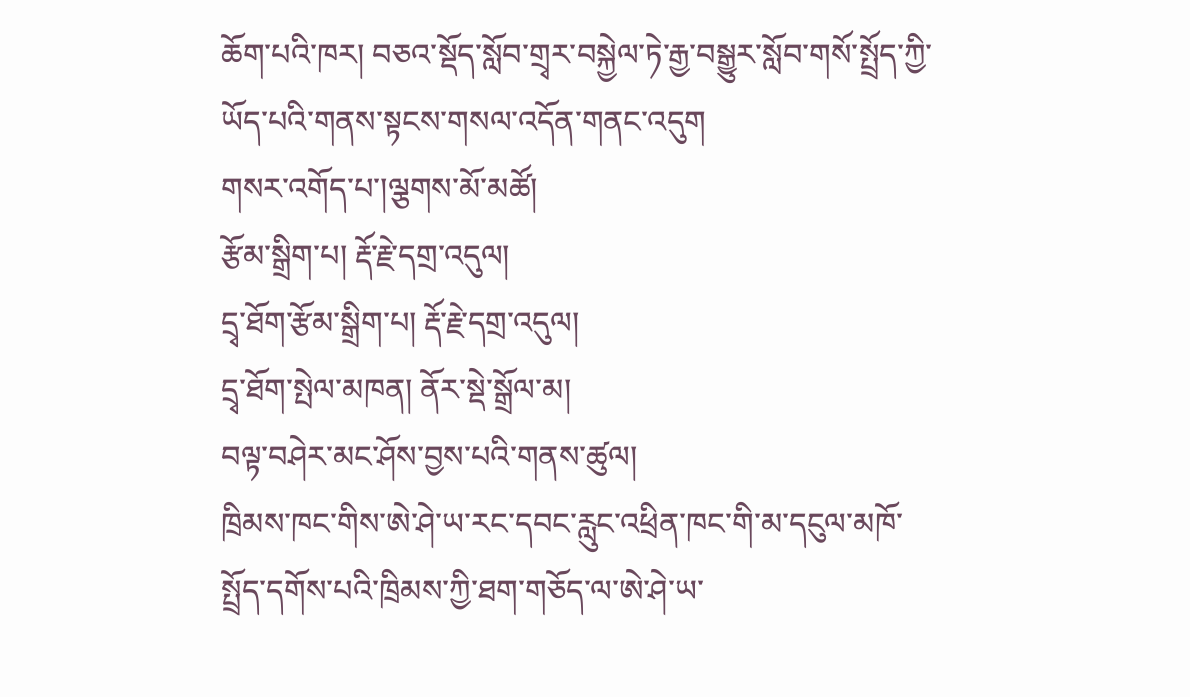ཆོག་པའི་ཁར། བཅའ་སྡོད་སློབ་གྲྭར་བསྐྱེལ་ཏེ་རྒྱ་བསྒྱུར་སློབ་གསོ་སྤྲོད་ཀྱི་ཡོད་པའི་གནས་སྟངས་གསལ་འདོན་གནང་འདུག
གསར་འགོད་པ་།ལྕགས་མོ་མཚོ།
རྩོམ་སྒྲིག་པ། རྡོ་རྗེ་དགྲ་འདུལ།
དྲྭ་ཐོག་རྩོམ་སྒྲིག་པ། རྡོ་རྗེ་དགྲ་འདུལ།
དྲྭ་ཐོག་སྤེལ་མཁན། ནོར་སྡེ་སྒྲོལ་མ།
བལྟ་བཤེར་མང་ཤོས་བྱས་པའི་གནས་ཚུལ།
ཁྲིམས་ཁང་གིས་ཨེ་ཤེ་ཡ་རང་དབང་རླུང་འཕྲིན་ཁང་གི་མ་དངུལ་མཁོ་སྤྲོད་དགོས་པའི་ཁྲིམས་ཀྱི་ཐག་གཅོད་ལ་ཨེ་ཤེ་ཡ་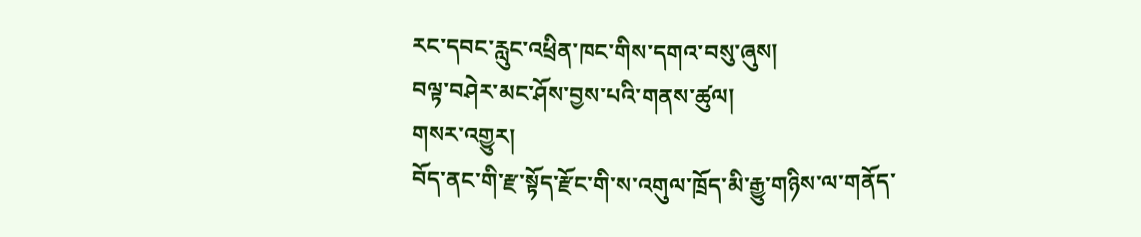རང་དབང་རླུང་འཕྲིན་ཁང་གིས་དགའ་བསུ་ཞུས།
བལྟ་བཤེར་མང་ཤོས་བྱས་པའི་གནས་ཚུལ།
གསར་འགྱུར།
བོད་ནང་གི་རྫ་སྟོད་རྫོང་གི་ས་འགུལ་ཁྲོད་མི་རྒྱུ་གཉིས་ལ་གནོད་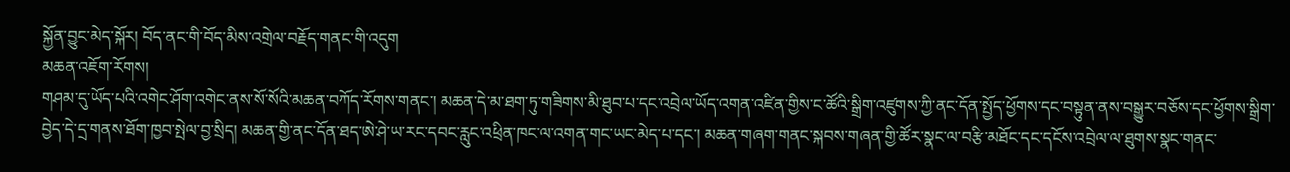སྐྱོན་བྱུང་མེད་སྐོར། བོད་ནང་གི་བོད་མིས་འགྲེལ་བརྗོད་གནང་གི་འདུག
མཆན་འཇོག་རོགས།
གཤམ་དུ་ཡོད་པའི་འགེང་ཤོག་འགེང་ནས་སོ་སོའི་མཆན་བཀོད་རོགས་གནང་། མཆན་དེ་མ་ཐག་ཏུ་གཟིགས་མི་ཐུབ་པ་དང་འབྲེལ་ཡོད་འགན་འཛིན་གྱིས་ང་ཚོའི་སྒྲིག་འཛུགས་ཀྱི་ནང་དོན་སྤྱོད་ཕྱོགས་དང་བསྟུན་ནས་བསྒྱུར་བཅོས་དང་ཕྱོགས་སྒྲིག་བྱེད་དེ་དྲ་གནས་ཐོག་ཁྱབ་སྤེལ་བྱ་སྲིད། མཆན་གྱི་ནང་དོན་ཐད་ཨེ་ཤེ་ཡ་རང་དབང་རླུང་འཕྲིན་ཁང་ལ་འགན་གང་ཡང་མེད་པ་དང་། མཆན་གཞག་གནང་སྐབས་གཞན་གྱི་ཚོར་སྣང་ལ་བརྩི་མཐོང་དང་དངོས་འབྲེལ་ལ་ཐུགས་སྣང་གནང་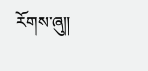རོགས་ཞུ༎